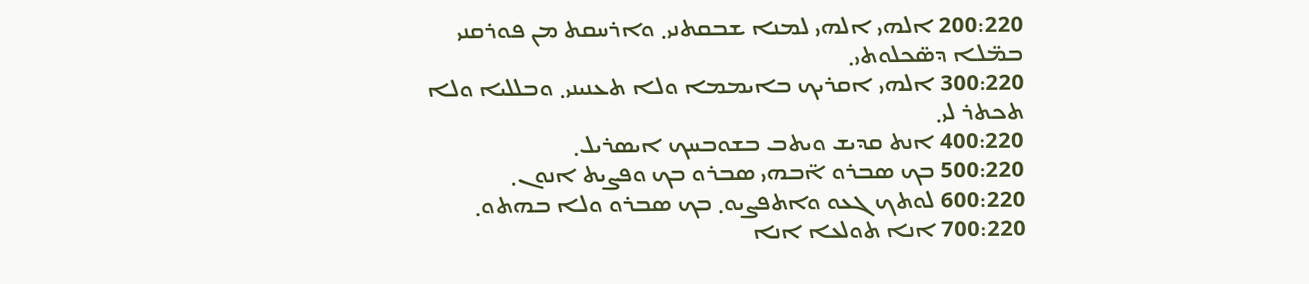200:220 ܐܠܗܝ ܐܠܗܝ ܠܡܢܐ ܫܒܩܬܢܝ܂ ܘܐܪܚܩܬ ܡܢ ܦܘܪܩܢܝ ܒܡ̈ܠܐ ܕܣ̈ܟܠܘܬܝ܂
300:220 ܐܠܗܝ ܐܩܪܝܟ ܒܐܝܡܡܐ ܘܠܐ ܬܥܢܝܢܝ܂ ܘܒܠܠܝܐ ܘܠܐ ܬܟܬܪ ܠܝ܂
400:220 ܐܢܬ ܩܕܝܫ ܘܝܬܒ ܒܫܘܒܚܟ ܐܝܣܪܝܠ܂
500:220 ܒܟ ܣܒܪܘ ܐ̈ܒܗܝ ܣܒܪܘ ܒܟ ܘܦܨܝܬ ܐܢܘܢ܂
600:220 ܠܘܬܟ ܓܥܘ ܘܐܬܦܨܝܘ܂ ܒܟ ܣܒܪܘ ܘܠܐ ܒܗܬܘ܂
700:220 ܐܢܐ ܬܘܠܥܐ ܐܢܐ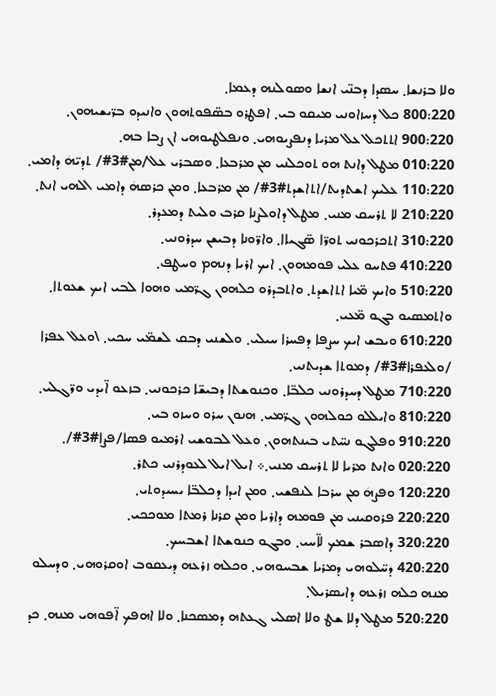ܘܠܐ ܒܪܢܫܐ܂ ܚܣܕܐ ܕܒܢ̈ܝ ܐܢܫܐ ܘܣܘܠܢܗ ܕܥܡܐ܂
800:220 ܟܠ ܕܚܙܐܘܢܝ ܡܝܩܘ ܒܝ܂ ܐܦܛܪܘ ܒܣ̈ܦܘܬܗܘܢ ܘܐܢܝܕܘ ܒܪ̈ܝܫܝܗܘܢ܂
900:220 ܐܬܬܟܠ ܥܠ ܡܪܝܐ ܕܢܦܨܝܘܗܝ܂ ܘܢܦܠܛܝܘܗܝ ܐܢ ܨܒܐ ܒܗ܂
010:220 ܡܛܠ ܕܐܢܬ ܗܘ ܬܘܟܠܢܝ ܡܢ ܡܪܒܥܐ܂ ܘܣܒܪܝ ܥܠ/ܡܢ#3#/ ܬܕܝ̈ܗܿ ܕܐܡܝ܂
110:220 ܥܠܝܟ ܐܫܬܕܝܬ/ܐܬܐܫܕܬ#3#/ ܡܢ ܡܪܒܥܐ܂ ܘܡܢ ܟܪܣܗܿ ܕܐܡܝ ܐܠܗܝ ܐܢܬ܂
210:220 ܠܐ ܬܪܚܩ ܡܢܝ܂ ܡܛܠ ܕܐܘܠܨܢܐ ܩܪܒ ܘܠܝܬ ܕܡܥܕܪ܂
310:220 ܐܬܟܪܟܘܢܝ ܬܘܪ̈ܐ ܣ̈ܓܝܐܐ܂ ܘܐܪ̈ܘܢܐ ܕܒܝܫܢ ܚܕܪܘܢܝ܂
410:220 ܦܬܚܘ ܥܠܝ ܦܘܡܗܘܢ܂ ܐܝܟ ܐܪܝܐ ܕܢܗܡ ܘܚܛܦ܂
510:220 ܘܐܝܟ ܡ̈ܝܐ ܐܬܐܫܕܬ܂ ܘܐܬܒܕܪܘ ܟܠܗܘܢ ܓܪ̈ܡܝ ܘܗܘܐ ܠܒܝ ܐܝܟ ܫܥܘܬܐ܂ ܘܐܬܡܣܝܘ ܒܓܘ ܡ̈ܥܝ܂
610:220 ܘܝܒܫ ܐܝܟ ܚܨܦܐ ܕܦܚܪܐ ܚܝܠܝ܂ ܘܠܫܢܝ ܕܒܩ ܠܫܡ̈ܝ ܚܟܝ܂ \ܘܥܠ ܥܦܪܐ /ܘܠܥܦܪܐ#3#/ ܕܡܘܬܐ ܫܕܝܬܢܝ܂
710:220 ܡܛܠ ܕܚܕܪܘܢܝ ܟܠܒ̈ܐ܂ ܘܟܢܘܫܬܐ ܕܒܝܫ̈ܐ ܟܪܟܘܢܝ܂ ܒܙܥܘ ܐ̈ܝܕܝ ܘܪ̈ܓܠܝ܂
810:220 ܘܐܝܠܠܘ ܟܘܠܗܘܢ ܓܪ̈ܡܝ܂ ܗܢܘܢ ܚܪܘ ܘܚܙܘ ܒܝ܂
910:220 ܘܦܠܓܘ ܢܚ̈ܬܝ ܒܝܢܬܗܘܢ܂ ܘܥܠ ܠܒܘܫܝ ܐܪܡܝܘ ܦܣܐ/ܦܨܐ#3#/܂
020:220 ܘܐܢܬ ܡܪܝܐ ܠܐ ܬܪܚܩ ܡܢܝ܂܀ ܐܝܠ ܐܝܠ ܠܥܘܕܪܢܝ ܟܬܪ܂
120:220 ܘܦܨܗܿ ܡܢ ܚܪܒܐ ܠܢܦܫܝ܂ ܘܡܢ ܐܝܕܐ ܕܟܠܒ̈ܐ ܝܚܝܕܘܬܝ܂
220:220 ܦܪܘܩܝܢܝ ܡܢ ܦܘܡܗ ܕܐܪܝܐ ܘܡܢ ܩܪܢܐ ܪܡܬܐ ܡܘܟܟܝ܂
320:220 ܕܐܣܒܪ ܫܡܟ ܠܐ̈ܚܝ܂ ܘܒܓܘ ܟܢܘܫܬܐ ܐܫܒܚܟ܂
420:220 ܕܚ̈ܠܘܗܝ ܕܡܪܝܐ ܫܒܚܘܗܝ܂ ܘܟܠܗ ܙܪܥܗ ܕܝܥܩܘܒ ܐܘܩܪܘܗܝ܂ ܘܕܚܠܘ ܡܢܗ ܟܠܗ ܙܪܥܗ ܕܐܝܣܪܝܠ܂
520:220 ܡܛܠ ܕܠܐ ܫܛ ܘܠܐ ܐܣܠܝ ܓܥܬܗ ܕܡܣܟܢܐ܂ ܘܠܐ ܐܗܦܟ ܐ̈ܦܘܗܝ ܡܢܗ܂ ܟܕ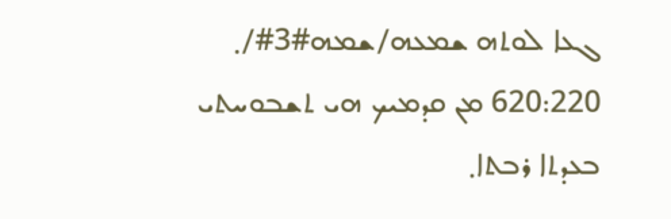ܓܥܐ ܠܘܬܗ ܫܡܥܗ/ܫܡܗ#3#/܂
620:220 ܡܢ ܩܕܡܝܟ ܗܝ ܬܫܒܘܚܬܝ ܒܥܕܬܐ ܪܒܬܐ܂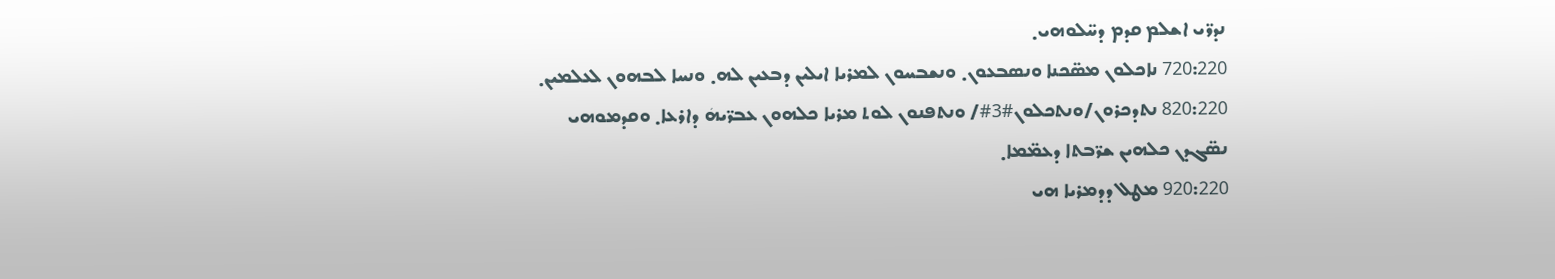ܢܕܪ̈ܝ ܐܫܠܡ ܩܕܡ ܕܚ̈ܠܘܗܝ܂
720:220 ܢܐܟܠܘܢ ܡܣ̈ܟܢܐ ܘܢܣܒܥܘܢ܂ ܘܢܫܒܚܘܢ ܠܡܪܝܐ ܐܝܠܝܢ ܕܒܥܝܢ ܠܗ܂ ܘܢܚܐ ܠܒܗܘܢ ܠܥܠܡܝܢ܂
820:220 ܢܬܕܟܪܘܢ/ܘܢܬܟܠܘܢ#3#/ ܘܢܬܦܢܘܢ ܠܘܬ ܡܪܝܐ ܟܠܗܘܢ ܥܒܪ̈ܝܗܿ ܕܐܪܥܐ܂ ܘܩܕܡܘܗܝ ܢܣ̈ܓܕܢ ܟܠܗܝܢ ܫܪ̈ܒܬܐ ܕܥܡ̈ܡܐ܂
920:220 ܡܛܠ ܕܕܡܪܝܐ ܗܝ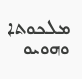ܡܠܟܘܬܐ ܘܗܘܝܘ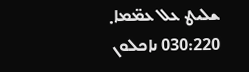ܫܠܝܛ ܥܠ ܥܡ̈ܡܐ܂
030:220 ܢܐܟܠܘܢ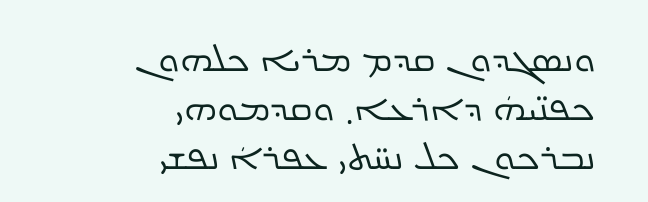ܘܢܣܓܕܘܢ ܩܕܡ ܡܪܝܐ ܟܠܗܘܢ ܟܦܢ̈ܝܗܿ ܕܐܪܥܐ܂ ܘܩܕܡܘܗܝ ܢܒܪܟܘܢ ܟܠ ܢܚ̈ܬܝ ܥܦܪܐܿ ܢܦܫܝ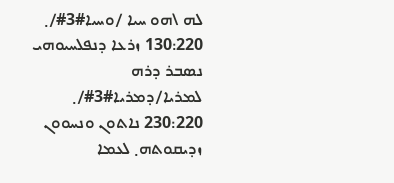ܠܗ \ܗܘ ܚܝܐ /ܘܚܝܐ#3#/܂
130:220 ܙܪܥܐ ܕܢܦܠܚܝܘܗܝ ܢܣܒܪ ܕܪܗ ܠܡܪܝܐ/ܕܡܪܝܐ#3#/܂
230:220 ܢܐܬܘܢ ܘܢܚܘܘܢ ܙܕܝܩܘܬܗ܂ ܠܥܡܐ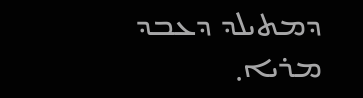ܕܡܬܝܠܕ ܕܥܒܕ ܡܪܝܐ܂